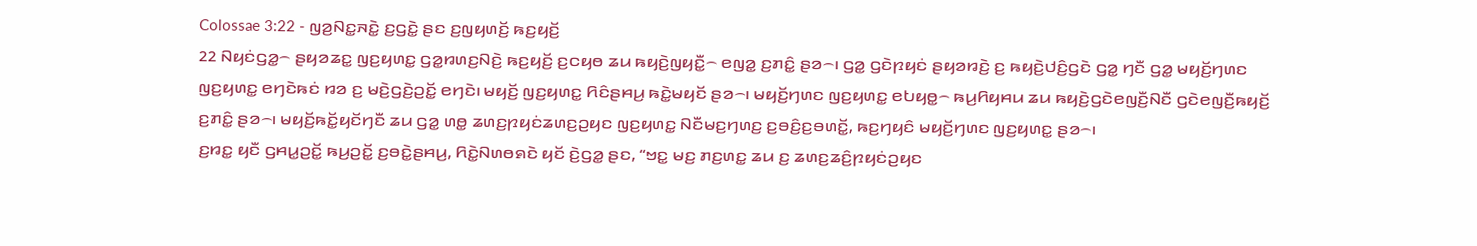Colossae 3:22 - ꤜꤤ꤬ꤡꤢ꤭ꤏꤢꤧ꤭ ꤢ꤬ꤞꤢꤧ꤭ ꤔꤢ ꤢ꤬ꤜꤟꤛꤢꤩ꤬ ꤒꤢ꤬ꤟꤢꤩ꤬
22 ꤡꤟꤢꤦꤞꤤ꤭꤮ ꤔꤟꤤꤘꤢ꤭ ꤜꤢ꤬ꤟꤛꤢ꤭ ꤞꤤ꤭ꤙꤛꤢ꤬ꤡꤢꤧ꤬ ꤒꤢ꤬ꤟꤢꤩ꤬ ꤢ꤬ꤍꤟꤥ ꤘꤣ ꤒꤟꤢꤧ꤬ꤜꤟꤢꤪ꤭꤮ ꤕꤜꤤ꤭ ꤢ꤬ꤊꤢꤨ꤭ ꤔꤤ꤮꤯ ꤞꤤ꤭ ꤞꤢꤧꤐꤟꤢꤦ ꤔꤟꤤꤙꤢꤧ꤬ ꤢ꤬ ꤒꤟꤢꤧ꤬ꤓꤢꤨ꤬ꤞꤢꤧ ꤞꤤ꤭ ꤚꤢꤪ ꤞꤤ꤭ ꤗꤟꤢꤩ꤬ꤚꤛꤢ ꤜꤢ꤬ꤟꤛꤢ꤭ ꤕꤚꤢꤧꤒꤢꤦ ꤙꤤ ꤢ꤬ ꤗꤢꤧ꤬ꤞꤢꤧ꤬ꤑꤢꤩ꤭ ꤕꤚꤢꤧ꤯ ꤗꤟꤢꤩ꤬ ꤜꤢ꤬ꤟꤛꤢ꤭ ꤖꤢꤨꤔꤌꤣ꤬ ꤒꤢꤧ꤭ꤗꤟꤢꤩ ꤔꤤ꤮꤯ ꤗꤟꤢꤩ꤬ꤚꤛꤢ ꤜꤢ꤬ꤟꤛꤢ꤭ ꤕꤝꤟꤥ꤭꤮ ꤒꤣ꤬ꤖꤟꤌꤣ ꤘꤣ ꤒꤟꤢꤧ꤬ꤞꤢꤧꤕꤜꤢꤪ꤬ꤡꤢꤪ ꤞꤢꤧꤕꤜꤢꤪ꤬ꤒꤟꤢꤩ꤬ ꤢ꤬ꤊꤢꤨ꤭ ꤔꤤ꤮꤯ ꤗꤟꤢꤩ꤬ꤒꤢꤩ꤭ꤟꤢꤩꤚꤢꤪ ꤘꤣ ꤞꤤ꤭ ꤛꤥ꤭ ꤘꤛꤢ꤬ꤐꤟꤢꤦꤘꤛꤢ꤬ꤑꤟꤢ ꤜꤢ꤬ꤟꤛꤢ꤭ ꤡꤢꤪꤗꤢ꤬ꤚꤛꤢ꤬ ꤢ꤬ꤋꤢꤨ꤬ꤢ꤬ꤋꤛꤢꤩ꤭, ꤒꤢ꤬ꤚꤟꤢꤨ ꤗꤟꤢꤩ꤬ꤚꤛꤢ ꤜꤢ꤬ꤟꤛꤢ꤭ ꤔꤤ꤮꤯
ꤢ꤬ꤙꤢ꤭ ꤟꤢꤪ ꤞꤌꤣ꤭ꤑꤢꤩ꤭ ꤒꤣ꤬ꤑꤢꤩ꤭ ꤢ꤬ꤋꤢꤧ꤭ꤔꤌꤣ꤬, ꤖꤢꤧ꤭ꤡꤛꤥꤎꤢꤧ ꤟꤢꤩ ꤢꤧ꤬ꤞꤤ꤭ ꤔꤢ, “ꤠꤢ꤭ ꤗꤢ꤬ ꤊꤢ꤬ꤛꤢ꤭ ꤘꤣ ꤢ꤬ ꤘꤛꤢ꤬ꤘꤢꤨ꤬ꤐꤟꤢꤦꤑꤟꤢ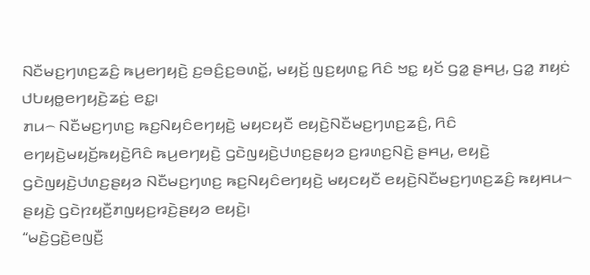ꤡꤢꤪꤗꤢ꤬ꤚꤛꤢ꤬ꤘꤢꤨ꤬ ꤒꤣ꤬ꤕꤚꤟꤢꤧ꤬ ꤢ꤬ꤋꤢꤨ꤬ꤢ꤬ꤋꤛꤢꤩ꤭, ꤗꤟꤢꤩ꤬ ꤜꤢ꤬ꤟꤛꤢ꤭ ꤖꤢꤨ ꤠꤢ꤭ ꤟꤢꤩ ꤞꤤ꤭ ꤔꤌꤣ꤬, ꤞꤤ꤭ ꤊꤟꤢꤦ ꤓꤝꤟꤥ꤭ꤕꤚꤟꤢꤧ꤬ꤘꤢꤦ꤬ ꤕꤢ꤭꤯
ꤊꤣ꤮ ꤡꤢꤪꤗꤢ꤬ꤚꤛꤢ꤬ ꤒꤢ꤬ꤡꤟꤢꤨꤕꤚꤟꤢꤧ꤬ ꤗꤟꤢꤟꤢꤪ ꤕꤟꤢꤧ꤬ꤡꤢꤪꤗꤢ꤬ꤚꤛꤢ꤬ꤘꤢꤨ꤬, ꤖꤢꤨ ꤕꤚꤟꤢꤧ꤬ꤗꤟꤢꤩ꤬ꤒꤟꤢꤧ꤬ꤖꤢꤨ ꤒꤣ꤬ꤕꤚꤟꤢꤧ꤬ ꤞꤢꤧꤜꤟꤢꤧ꤬ꤓꤛꤢ꤬ꤔꤟꤤ ꤢ꤬ꤙꤛꤢ꤬ꤡꤢꤧ꤬ ꤔꤌꤣ꤬, ꤕꤟꤢꤧ꤬ ꤞꤢꤧꤜꤟꤢꤧ꤬ꤓꤛꤢ꤬ꤔꤟꤤ ꤡꤢꤪꤗꤢ꤬ꤚꤛꤢ꤬ ꤒꤢ꤬ꤡꤟꤢꤨꤕꤚꤟꤢꤧ꤬ ꤗꤟꤢꤟꤢꤪ ꤕꤟꤢꤧ꤬ꤡꤢꤪꤗꤢ꤬ꤚꤛꤢ꤬ꤘꤢꤨ꤬ ꤒꤟꤌꤣ꤮ ꤔꤟꤢꤧ꤬ ꤞꤢꤧꤐꤟꤢꤪ꤬ꤊꤜꤟꤢ꤬ꤙꤢꤧ꤬ꤔꤟꤤ ꤕꤟꤢꤧ꤬꤯
“ꤗꤢꤧ꤬ꤞꤢꤧ꤬ꤕꤜꤢꤪ꤬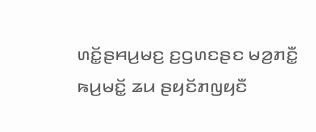ꤛꤢꤩ꤭ꤔꤌꤣ꤬ꤗꤢ꤬ ꤢ꤬ꤞꤛꤢꤔꤢ ꤗꤤ꤬ꤊꤢꤪ꤭ ꤒꤣ꤬ꤗꤢꤩ꤭ ꤘꤣ ꤔꤟꤢꤩꤊꤜꤟꤢꤪ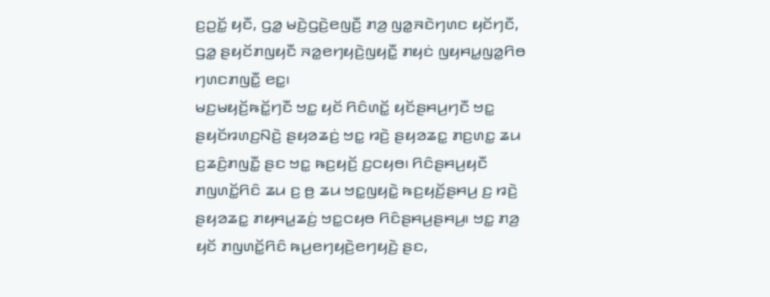ꤢ꤬ꤑꤢꤩ꤭ ꤟꤢꤪ, ꤞꤤ꤭ ꤗꤢꤧ꤬ꤞꤢꤧ꤬ꤕꤜꤢꤪ꤬ ꤊꤤ꤬ ꤜꤤ꤭ꤏꤢꤧꤚꤛꤢ ꤟꤢꤩꤚꤢꤪ, ꤞꤤ꤭ ꤔꤟꤢꤩꤊꤜꤟꤢꤪ ꤏꤤ꤭ꤕꤚꤟꤢꤧ꤬ꤜꤟꤢꤪ꤭ ꤊꤟꤢꤦ ꤜꤟꤌꤣ꤭ꤜꤤ꤭ꤖꤥ ꤚꤛꤢꤊꤜꤢꤪ꤭ ꤕꤢ꤭꤯
ꤗꤢ꤬ꤗꤟꤢꤩ꤬ꤒꤢꤩ꤭ꤚꤢꤪ ꤠꤢ꤭ ꤟꤢꤩ ꤖꤢꤨꤛꤢꤩ꤭ ꤟꤢꤩꤔꤌꤣ꤬ꤚꤢꤪ ꤠꤢ꤭ ꤔꤟꤢꤩꤙꤛꤢ꤬ꤡꤢꤧ꤬ ꤔꤟꤤꤘꤢꤦ꤬ ꤠꤢ꤭ ꤙꤢꤧ꤬ ꤔꤟꤤꤘꤢ꤭ ꤊꤢ꤬ꤛꤢ꤭ ꤘꤣ ꤢ꤬ꤘꤢꤨ꤬ꤊꤜꤢꤪ꤭ ꤔꤢ ꤠꤢ꤭ ꤒꤢ꤬ꤟꤢꤩ꤬ ꤢ꤬ꤍꤟꤥ꤯ ꤖꤢꤨꤔꤌꤣ꤬ꤟꤢꤪ ꤊꤜꤛꤢꤩ꤭ꤖꤢꤨ ꤘꤣ ꤢ꤬ ꤥ꤬ ꤘꤣ ꤠꤢ꤭ꤜꤟꤢꤧ꤭ ꤒꤢ꤬ꤟꤢꤩ꤬ꤔꤌꤣ꤬ ꤢ꤬ ꤙꤢꤧ꤬ ꤔꤟꤤꤘꤢ꤭ ꤊꤟꤌꤣ꤭ꤘꤢꤦ꤬ ꤠꤢ꤭ꤍꤟꤥ ꤖꤢꤨꤔꤌꤣ꤬ꤔꤌꤣ꤬꤯ ꤠꤢ꤭ ꤊꤤ꤬ ꤟꤢꤩ ꤊꤜꤛꤢꤩ꤭ꤖꤢꤨ ꤒꤣ꤬ꤕꤚꤟꤢꤧ꤬ꤕꤚꤟꤢꤧ꤬ ꤔꤢ,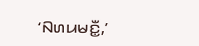‘ꤡꤛꤣꤗꤢꤪ꤭,’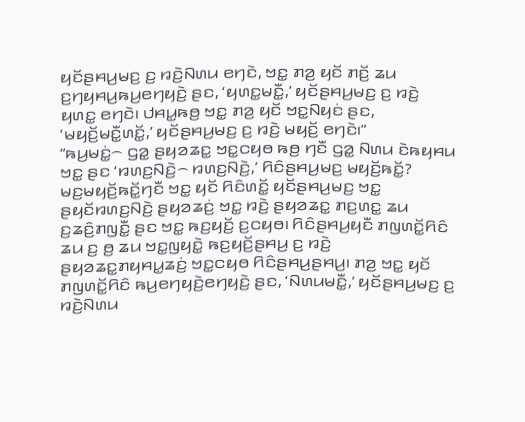ꤟꤢꤩꤔꤌꤣ꤬ꤗꤢ꤬ ꤢ꤬ ꤙꤢꤧ꤬ꤡꤛꤣ ꤕꤚꤢꤧ, ꤠꤢ꤭ ꤊꤤ꤬ ꤟꤢꤩ ꤊꤢꤩ꤬ ꤘꤣ ꤢ꤬ꤚꤟꤌꤣ꤬ꤒꤣ꤬ꤕꤚꤟꤢꤧ꤬ ꤔꤢ, ‘ꤟꤛꤢ꤭ꤗꤢꤪ꤭,’ ꤟꤢꤩꤔꤌꤣ꤬ꤗꤢ꤬ ꤢ꤬ ꤙꤢꤧ꤬ ꤟꤛꤢ꤭ ꤕꤚꤢꤧ꤯ ꤓꤌꤣ꤭ꤒꤥ꤬ ꤠꤢ꤭ ꤊꤤ꤬ ꤟꤢꤩ ꤠꤢ꤭ꤡꤟꤢꤦ ꤔꤢ, ‘ꤗꤟꤢꤩ꤬ꤗꤢꤪ꤭ꤛꤢꤩ꤭,’ ꤟꤢꤩꤔꤌꤣ꤬ꤗꤢ꤬ ꤢ꤬ ꤙꤢꤧ꤬ ꤗꤟꤢꤩ꤬ ꤕꤚꤢꤧ꤯”
“ꤒꤣ꤬ꤗꤢꤦ꤭꤮ ꤞꤤ꤭ ꤔꤟꤤꤘꤢ꤭ ꤠꤢ꤭ꤍꤟꤥ ꤒꤥ꤬ ꤚꤢꤪ ꤞꤤ꤭ ꤡꤛꤣ ꤢꤧꤒꤟꤌꤣ ꤠꤢ꤭ ꤔꤢ ‘ꤙꤛꤢ꤬ꤡꤢꤧ꤬꤮ ꤙꤛꤢ꤬ꤡꤢꤧ꤬,’ ꤖꤢꤨꤔꤌꤣ꤬ꤗꤢ꤬ ꤗꤟꤢꤩ꤬ꤒꤢꤩ꤭?
ꤗꤢ꤬ꤗꤟꤢꤩ꤬ꤒꤢꤩ꤭ꤚꤢꤪ ꤠꤢ꤭ ꤟꤢꤩ ꤖꤢꤨꤛꤢꤩ꤭ ꤟꤢꤩꤔꤌꤣ꤬ꤗꤢ꤬ ꤠꤢ꤭ ꤔꤟꤢꤩꤙꤛꤢ꤬ꤡꤢꤧ꤬ ꤔꤟꤤꤘꤢꤦ꤬ ꤠꤢ꤭ ꤙꤢꤧ꤬ ꤔꤟꤤꤘꤢ꤭ ꤊꤢ꤬ꤛꤢ꤭ ꤘꤣ ꤢ꤬ꤘꤢꤨ꤬ꤊꤜꤢꤪ꤭ ꤔꤢ ꤠꤢ꤭ ꤒꤢ꤬ꤟꤢꤩ꤬ ꤢ꤬ꤍꤟꤥ꤯ ꤖꤢꤨꤔꤌꤣ꤬ꤟꤢꤪ ꤊꤜꤛꤢꤩ꤭ꤖꤢꤨ ꤘꤣ ꤢ꤬ ꤥ꤬ ꤘꤣ ꤠꤢ꤭ꤜꤟꤢꤧ꤭ ꤒꤢ꤬ꤟꤢꤩ꤬ꤔꤌꤣ꤬ ꤢ꤬ ꤙꤢꤧ꤬ ꤔꤟꤤꤘꤢ꤭ꤊꤟꤌꤣ꤭ꤘꤢꤦ꤬ ꤠꤢ꤭ꤍꤟꤥ ꤖꤢꤨꤔꤌꤣ꤬ꤔꤌꤣ꤬꤯ ꤊꤤ꤬ ꤠꤢ꤭ ꤟꤢꤩ ꤊꤜꤛꤢꤩ꤭ꤖꤢꤨ ꤒꤣ꤬ꤕꤚꤟꤢꤧ꤬ꤕꤚꤟꤢꤧ꤬ ꤔꤢ, ‘ꤡꤛꤣꤗꤢꤪ꤭,’ ꤟꤢꤩꤔꤌꤣ꤬ꤗꤢ꤬ ꤢ꤬ ꤙꤢꤧ꤬ꤡꤛꤣ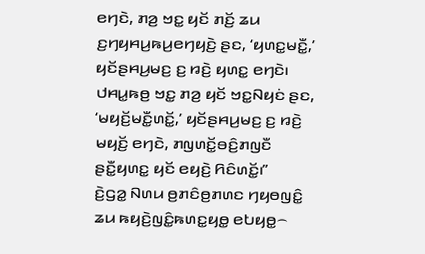ꤕꤚꤢꤧ, ꤊꤤ꤬ ꤠꤢ꤭ ꤟꤢꤩ ꤊꤢꤩ꤬ ꤘꤣ ꤢ꤬ꤚꤟꤌꤣ꤬ꤒꤣ꤬ꤕꤚꤟꤢꤧ꤬ ꤔꤢ, ‘ꤟꤛꤢ꤭ꤗꤢꤪ꤭,’ ꤟꤢꤩꤔꤌꤣ꤬ꤗꤢ꤬ ꤢ꤬ ꤙꤢꤧ꤬ ꤟꤛꤢ꤭ ꤕꤚꤢꤧ꤯ ꤓꤌꤣ꤭ꤒꤥ꤬ ꤠꤢ꤭ ꤊꤤ꤬ ꤟꤢꤩ ꤠꤢ꤭ꤡꤟꤢꤦ ꤔꤢ, ‘ꤗꤟꤢꤩ꤬ꤗꤢꤪ꤭ꤛꤢꤩ꤭,’ ꤟꤢꤩꤔꤌꤣ꤬ꤗꤢ꤬ ꤢ꤬ ꤙꤢꤧ꤬ ꤗꤟꤢꤩ꤬ ꤕꤚꤢꤧ, ꤊꤜꤛꤢꤩ꤭ꤋꤢꤨ꤬ꤊꤜꤢꤪ ꤔꤢꤪ꤭ꤟꤛꤢ꤭ ꤟꤢꤩ ꤕꤟꤢꤧ꤬ ꤖꤢꤨꤛꤢꤩ꤭꤯”
ꤢꤧ꤬ꤞꤤ꤭ ꤡꤛꤣ ꤥ꤬ꤊꤢꤨꤥ꤬ꤊꤛꤢ ꤚꤟꤥꤜꤢꤨ꤭ ꤘꤣ ꤒꤟꤢꤧ꤬ꤜꤢꤨ꤭ꤒꤛꤢ꤭ꤟꤥ꤭ ꤕꤝꤟꤥ꤭꤮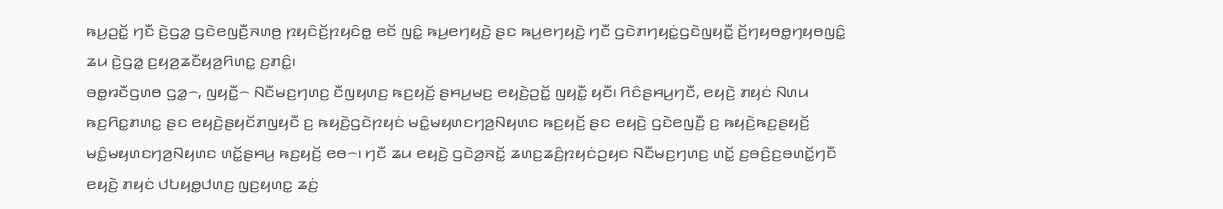ꤒꤣ꤬ꤑꤢꤩ꤭ ꤚꤢꤪ ꤢꤧ꤬ꤞꤤ꤭ ꤞꤢꤧꤕꤜꤢꤪ꤬ꤏꤛꤥ꤬ ꤐꤟꤢꤨꤢꤩ꤬ꤐꤟꤢꤨꤥ꤭ ꤕꤢꤩ ꤜꤢꤨ꤭ ꤒꤣ꤬ꤕꤚꤟꤢꤧ꤬ ꤔꤢ ꤒꤣ꤬ꤕꤚꤟꤢꤧ꤬ ꤚꤢꤪ ꤞꤢꤧꤊꤚꤟꤢꤦ꤭ꤞꤢꤧꤜꤟꤢꤪ꤭ ꤢꤩ꤬ꤚꤟꤥꤥ꤭ꤚꤟꤥꤜꤢꤨ꤭ ꤘꤣ ꤢꤧ꤬ꤞꤤ꤭ ꤢ꤬ꤟꤤ꤬ꤘꤢꤪꤟꤤ꤬ꤖꤛꤢ꤭ ꤢ꤬ꤊꤢꤨ꤭꤯
ꤋꤥ꤭ꤙꤢꤪꤞꤛꤥ ꤞꤤ꤭꤮, ꤜꤟꤢꤪ꤭꤮ ꤡꤢꤪꤗꤢ꤬ꤚꤛꤢ꤬ ꤢꤪꤜꤟꤛꤢ꤬ ꤒꤢ꤬ꤟꤢꤩ꤬ ꤔꤌꤣ꤬ꤗꤢ꤬ ꤕꤟꤢꤧ꤬ꤑꤢꤩ꤭ ꤜꤟꤢꤪ꤭ ꤟꤢꤪ꤯ ꤖꤢꤨꤔꤌꤣ꤬ꤚꤢꤪ, ꤕꤟꤢꤧ꤬ ꤊꤟꤢꤦ ꤡꤛꤣ ꤒꤢ꤬ꤖꤢ꤭ꤊꤛꤢ꤭ ꤔꤢ ꤕꤟꤢꤧ꤬ꤔꤟꤢꤩꤊꤜꤟꤢꤪ ꤢ꤬ ꤒꤟꤢꤧ꤬ꤞꤢꤧꤐꤟꤢꤦ ꤗꤢꤨ꤭ꤗꤟꤛꤢꤚꤤ꤬ꤡꤟꤛꤢ ꤒꤢ꤬ꤟꤢꤩ꤬ ꤔꤢ ꤕꤟꤢꤧ꤬ ꤞꤢꤧꤕꤜꤢꤪ꤬ ꤢ꤬ ꤒꤟꤢꤧ꤬ꤒꤢ꤬ꤔꤟꤢꤩ꤬ ꤗꤢꤨ꤭ꤗꤟꤛꤢꤚꤤ꤬ꤡꤟꤛꤢ ꤛꤢꤩ꤭ꤔꤌꤣ꤬ ꤒꤢ꤬ꤟꤢꤩ꤬ ꤕꤥ꤮꤯ ꤚꤢꤪ ꤘꤣ ꤕꤟꤢꤧ꤬ ꤞꤢꤧꤤ꤬ꤏꤢꤩ꤭ ꤘꤛꤢ꤬ꤘꤢꤨ꤬ꤐꤟꤢꤦꤑꤟꤢ ꤡꤢꤪꤗꤢ꤬ꤚꤛꤢ꤬ ꤛꤢꤩ꤭ ꤢ꤬ꤋꤢꤨ꤬ꤢ꤬ꤋꤛꤢꤩ꤭ꤚꤢꤪ ꤕꤟꤢꤧ꤬ ꤊꤟꤢꤦ ꤓꤝꤟꤥ꤭ꤓꤛꤢ꤬ ꤜꤢ꤬ꤟꤛꤢ꤭ ꤘꤢꤦ꤬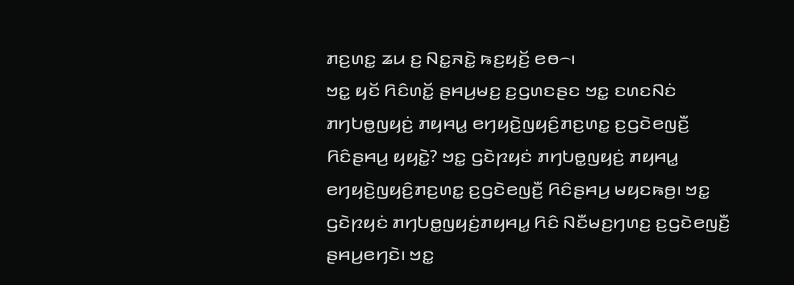ꤊꤢ꤬ꤛꤢ꤭ ꤘꤣ ꤢ꤬ ꤡꤢ꤭ꤏꤢꤧ꤭ ꤒꤢ꤬ꤟꤢꤩ꤬ ꤕꤥ꤮꤯
ꤠꤢ꤭ ꤟꤢꤩ ꤖꤢꤨꤛꤢꤩ꤭ ꤔꤌꤣ꤬ꤗꤢ꤬ ꤢ꤬ꤞꤛꤢꤔꤢ ꤠꤢ꤭ ꤢꤛꤢꤡꤢꤦ ꤊꤚꤝꤥ꤭ꤜꤟꤢꤦ꤬ ꤊꤟꤌꤣ꤭ ꤕꤚꤟꤢꤧ꤬ꤜꤟꤢꤨ꤬ꤊꤢ꤬ꤛꤢ꤭ ꤢ꤬ꤞꤢꤧꤕꤜꤢꤪ꤬ ꤖꤢꤨꤔꤌꤣ꤬ ꤟꤟꤢꤧ꤭? ꤠꤢ꤭ ꤞꤢꤧꤐꤟꤢꤦ ꤊꤚꤝꤥ꤭ꤜꤟꤢꤦ꤬ ꤊꤟꤌꤣ꤭ ꤕꤚꤟꤢꤧ꤬ꤜꤟꤢꤨ꤬ꤊꤢ꤬ꤛꤢ꤭ ꤢ꤬ꤞꤢꤧꤕꤜꤢꤪ꤬ ꤖꤢꤨꤔꤌꤣ꤬ ꤗꤟꤢꤒꤥ꤬꤯ ꤠꤢ꤭ ꤞꤢꤧꤐꤟꤢꤦ ꤊꤚꤝꤥ꤭ꤜꤟꤢꤦ꤬ꤊꤟꤌꤣ꤭ ꤖꤢꤨ ꤡꤢꤪꤗꤢ꤬ꤚꤛꤢ꤬ ꤢ꤬ꤞꤢꤧꤕꤜꤢꤪ꤬ ꤔꤌꤣ꤬ꤕꤚꤢꤧ꤯ ꤠꤢ꤭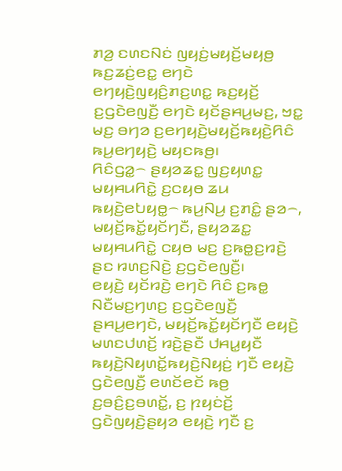ꤊꤤ꤬ ꤢꤛꤢꤡꤢꤦ ꤜꤟꤢꤦ꤬ꤗꤟꤢꤩ꤬ꤗꤟꤥ꤬ ꤒꤢ꤬ꤘꤢꤦ꤬ꤕꤢ꤭ ꤕꤚꤢꤧ ꤕꤚꤟꤢꤧ꤬ꤜꤟꤢꤨ꤬ꤊꤢ꤬ꤛꤢ꤭ ꤒꤢ꤬ꤟꤢꤩ꤬ ꤢ꤬ꤞꤢꤧꤕꤜꤢꤪ꤬ ꤕꤚꤢꤧ ꤟꤢꤩꤔꤌꤣ꤬ꤗꤢ꤬, ꤠꤢ꤭ ꤗꤢ꤬ ꤋꤚꤤ ꤢ꤬ꤕꤚꤟꤢꤧ꤬ꤗꤟꤢꤩ꤬ꤒꤟꤢꤧ꤬ꤖꤢꤨ ꤒꤣ꤬ꤕꤚꤟꤢꤧ꤬ ꤗꤟꤢꤒꤥ꤬꤯
ꤖꤢꤨꤞꤤ꤭꤮ ꤔꤟꤤꤘꤢ꤭ ꤜꤢ꤬ꤟꤛꤢ꤭ ꤗꤟꤌꤣꤖꤢꤧ꤭ ꤢ꤬ꤍꤟꤥ ꤘꤣ ꤒꤟꤢꤧ꤬ꤕꤝꤟꤥ꤭꤮ ꤒꤣ꤬ꤡꤣ꤬ ꤢ꤬ꤊꤢꤨ꤭ ꤔꤤ꤮, ꤗꤟꤢꤩ꤬ꤒꤢꤩ꤭ꤟꤢꤩꤚꤢꤪ, ꤔꤟꤤꤘꤢ꤭ ꤗꤟꤌꤣꤖꤢꤧ꤭ ꤍꤟꤥ ꤗꤢ꤬ ꤢ꤬ꤒꤥ꤭ꤢ꤬ꤙꤢꤧ꤬ ꤔꤢ ꤙꤛꤢ꤬ꤡꤢꤧ꤬ ꤢ꤬ꤞꤢꤧꤕꤜꤢꤪ꤬꤯
ꤕꤟꤢꤧ꤬ ꤟꤢꤩꤙꤢꤧ꤬ ꤕꤚꤢꤧ ꤖꤢꤨ ꤢ꤬ꤒꤥ꤭ ꤡꤢꤪꤗꤢ꤬ꤚꤛꤢ꤬ ꤢ꤬ꤞꤢꤧꤕꤜꤢꤪ꤬ ꤔꤌꤣ꤬ꤕꤚꤢꤧ, ꤗꤟꤢꤩ꤬ꤒꤢꤩ꤭ꤟꤢꤩꤚꤢꤪ ꤕꤟꤢꤧ꤬ ꤗꤛꤢꤓꤛꤢꤩ꤬ ꤙꤢꤧ꤬ꤔꤢꤪ ꤓꤌꤣ꤭ꤟꤢꤪ ꤒꤟꤢꤧ꤬ꤡꤟꤛꤢꤩ꤭ꤒꤟꤢꤧ꤬ꤡꤟꤢꤦ꤬ ꤚꤢꤪ ꤕꤟꤢꤧ꤬ ꤞꤢꤧꤕꤜꤢꤪ꤬ ꤕꤛꤢꤩꤕꤢꤩ ꤒꤥ꤬ ꤢ꤬ꤋꤢꤨ꤬ꤢ꤬ꤋꤛꤢꤩ꤭, ꤢ꤬ ꤐꤟꤢꤦꤢꤩ꤬ ꤞꤢꤧꤜꤟꤢꤧ꤬ꤔꤟꤤ ꤕꤟꤢꤧ꤬ ꤚꤢꤪ ꤢ꤬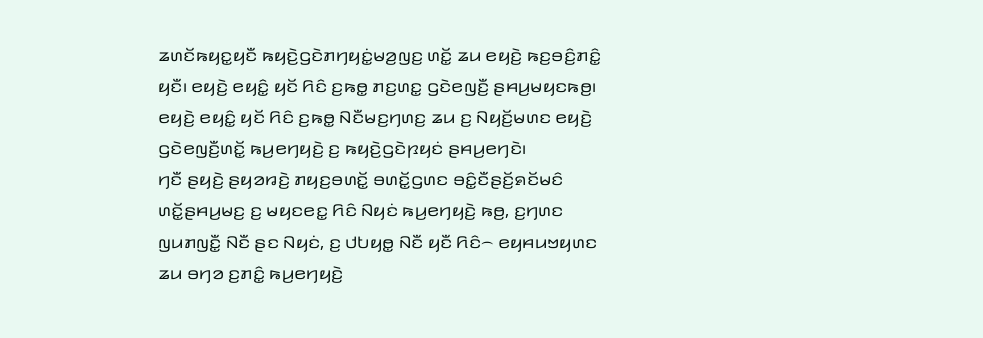ꤘꤛꤢꤩꤒꤟꤢ꤭ꤟꤢꤪ ꤒꤟꤢꤧ꤬ꤞꤢꤧꤊꤚꤟꤢꤦ꤭ꤗꤤ꤬ꤜꤢ꤬ ꤛꤢꤩ꤭ ꤘꤣ ꤕꤟꤢꤧ꤬ ꤒꤢ꤬ꤋꤢꤨ꤬ꤊꤢꤨ꤭ ꤟꤢꤪ꤯ ꤕꤟꤢꤧ꤬ ꤕꤟꤢꤨ꤭ ꤟꤢꤩ ꤖꤢꤨ ꤢ꤬ꤒꤥ꤭ ꤊꤢ꤬ꤛꤢ꤭ ꤞꤢꤧꤕꤜꤢꤪ꤬ ꤔꤌꤣ꤬ꤗꤟꤢꤒꤥ꤬꤯ ꤕꤟꤢꤧ꤬ ꤕꤟꤢꤨ꤭ ꤟꤢꤩ ꤖꤢꤨ ꤢ꤬ꤒꤥ꤭ ꤡꤢꤪꤗꤢ꤬ꤚꤛꤢ꤬ ꤘꤣ ꤢ꤬ ꤡꤟꤢꤩ꤬ꤗꤛꤢ ꤕꤟꤢꤧ꤬ ꤞꤢꤧꤕꤜꤢꤪ꤬ꤛꤢꤩ꤭ ꤒꤣ꤬ꤕꤚꤟꤢꤧ꤬ ꤢ꤬ ꤒꤟꤢꤧ꤬ꤞꤢꤧꤐꤟꤢꤦ ꤔꤌꤣ꤬ꤕꤚꤢꤧ꤯
ꤚꤢꤪ ꤔꤟꤢꤧ꤬ ꤔꤟꤤꤙꤢꤧ꤬ ꤊꤟꤢ꤬ꤋꤛꤢꤩ꤭ ꤋꤛꤢꤩ꤭ꤞꤛꤢ ꤋꤢꤨ꤭ꤢꤪꤔꤢꤩ꤬ꤎꤢꤩꤗꤢꤨ ꤛꤢꤩ꤭ꤔꤌꤣ꤬ꤗꤢ꤬ ꤢ꤬ ꤗꤟꤢꤕꤢ꤭ ꤖꤢꤨ ꤡꤟꤢꤦ ꤒꤣ꤬ꤕꤚꤟꤢꤧ꤬ ꤒꤥ꤬, ꤢ꤬ꤚꤛꤢ ꤜꤣꤊꤜꤢꤪ꤭ ꤡꤢꤪ ꤔꤢ ꤡꤟꤢꤦ, ꤢ꤬ ꤓꤝꤟꤥ꤭ ꤡꤢꤪ ꤟꤢꤪ ꤖꤢꤨ꤮ ꤕꤟꤌꤣꤠꤟꤛꤢ ꤘꤣ ꤋꤚꤤ ꤢ꤬ꤊꤢꤨ꤭ ꤒꤣ꤬ꤕꤚꤟꤢꤧ꤬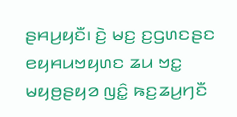ꤔꤌꤣ꤬ꤟꤢꤪ꤯ ꤢꤧ꤬ ꤗꤢ꤬ ꤢ꤬ꤞꤛꤢꤔꤢ ꤕꤟꤌꤣꤠꤟꤛꤢ ꤘꤣ ꤠꤢ꤭ ꤗꤟꤥ꤬ꤔꤟꤤ ꤜꤢꤨ꤭ ꤒꤢ꤬ꤘꤣ꤬ꤚꤢꤪ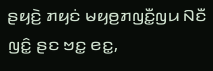ꤔꤟꤢꤧ꤬ ꤊꤟꤢꤦ ꤗꤟꤥ꤬ꤊꤜꤢꤪ꤭ꤜꤣ ꤡꤢꤪ ꤜꤢꤨ꤭ ꤔꤢ ꤠꤢ꤭ ꤕꤢ꤭,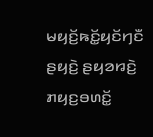ꤗꤟꤢꤩ꤬ꤒꤢꤩ꤭ꤟꤢꤩꤚꤢꤪ ꤔꤟꤢꤧ꤬ ꤔꤟꤤꤙꤢꤧ꤬ ꤊꤟꤢ꤬ꤋꤛꤢꤩ꤭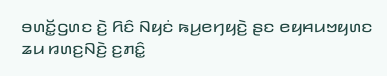ꤋꤛꤢꤩ꤭ꤞꤛꤢ ꤢꤧ꤬ ꤖꤢꤨ ꤡꤟꤢꤦ ꤒꤣ꤬ꤕꤚꤟꤢꤧ꤬ ꤔꤢ ꤕꤟꤌꤣꤠꤟꤛꤢ ꤘꤣ ꤙꤛꤢ꤬ꤡꤢꤧ꤬ ꤢ꤬ꤊꤢꤨ꤭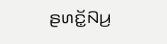ꤔꤛꤢꤩ꤭ꤡꤣ꤬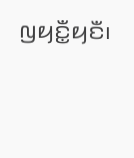ꤜꤟꤢꤪ꤭ꤟꤢꤪ꤯